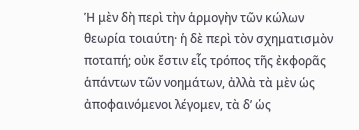Ἡ μὲν δὴ περὶ τὴν ἁρμογὴν τῶν κώλων θεωρία τοιαύτη· ἡ δὲ περὶ τὸν σχηματισμὸν ποταπή; οὐκ ἔστιν εἷς τρόπος τῆς ἐκφορᾶς ἁπάντων τῶν νοημάτων, ἀλλὰ τὰ μὲν ὡς ἀποφαινόμενοι λέγομεν, τὰ δ’ ὡς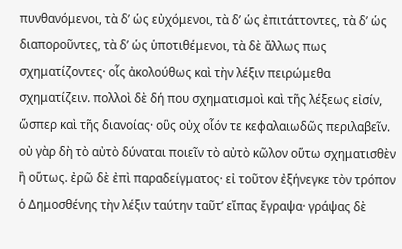πυνθανόμενοι, τὰ δ’ ὡς εὐχόμενοι, τὰ δ’ ὡς ἐπιτάττοντες, τὰ δ’ ὡς διαποροῦντες, τὰ δ’ ὡς ὑποτιθέμενοι, τὰ δὲ ἄλλως πως σχηματίζοντες· οἷς ἀκολούθως καὶ τὴν λέξιν πειρώμεθα σχηματίζειν. πολλοὶ δὲ δή που σχηματισμοὶ καὶ τῆς λέξεως εἰσίν, ὥσπερ καὶ τῆς διανοίας· οὓς οὐχ οἷόν τε κεφαλαιωδῶς περιλαβεῖν. οὐ γὰρ δὴ τὸ αὐτὸ δύναται ποιεῖν τὸ αὐτὸ κῶλον οὕτω σχηματισθὲν ἢ οὕτως. ἐρῶ δὲ ἐπὶ παραδείγματος· εἰ τοῦτον ἐξήνεγκε τὸν τρόπον ὁ Δημοσθένης τὴν λέξιν ταύτην ταῦτ’ εἴπας ἔγραψα· γράψας δὲ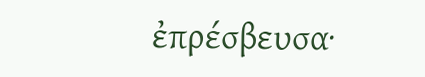ἐπρέσβευσα·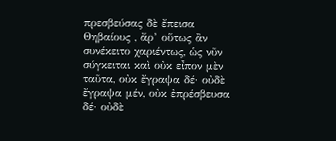πρεσβεύσας δὲ ἔπεισα Θηβαίους , ἄρ’ οὕτως ἂν συνέκειτο χαριέντως, ὡς νῦν σύγκειται καὶ οὐκ εἶπον μὲν ταῦτα, οὐκ ἔγραψα δέ· οὐδὲ ἔγραψα μέν, οὐκ ἐπρέσβευσα δέ· οὐδὲ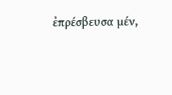ἐπρέσβευσα μέν,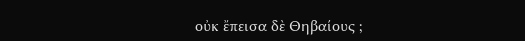οὐκ ἔπεισα δὲ Θηβαίους ;